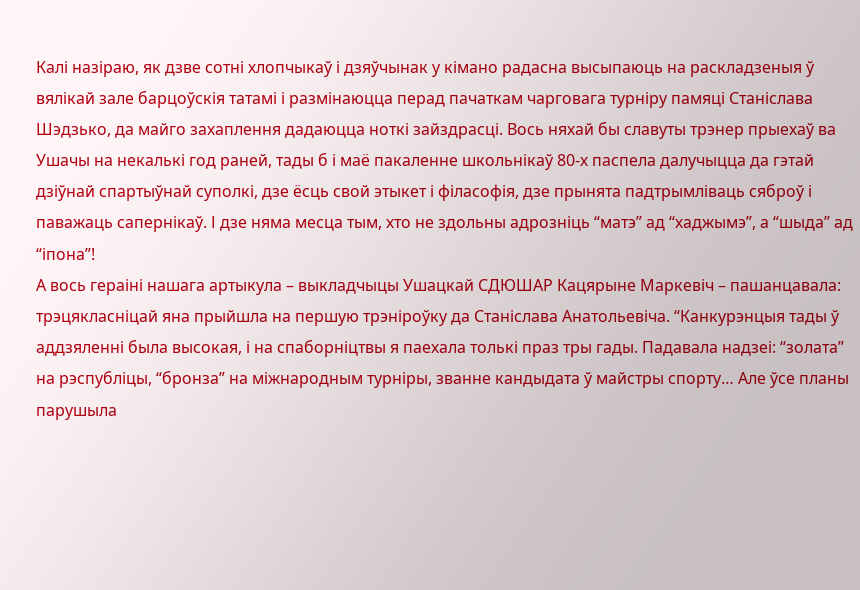Калі назіраю, як дзве сотні хлопчыкаў і дзяўчынак у кімано радасна высыпаюць на раскладзеныя ў вялікай зале барцоўскія татамі і размінаюцца перад пачаткам чарговага турніру памяці Станіслава Шэдзько, да майго захаплення дадаюцца ноткі зайздрасці. Вось няхай бы славуты трэнер прыехаў ва Ушачы на некалькі год раней, тады б і маё пакаленне школьнікаў 80-х паспела далучыцца да гэтай дзіўнай спартыўнай суполкі, дзе ёсць свой этыкет і філасофія, дзе прынята падтрымліваць сяброў і паважаць сапернікаў. І дзе няма месца тым, хто не здольны адрозніць “матэ” ад “хаджымэ”, а “шыда” ад
“іпона”!
А вось гераіні нашага артыкула – выкладчыцы Ушацкай СДЮШАР Кацярыне Маркевіч – пашанцавала: трэцякласніцай яна прыйшла на першую трэніроўку да Станіслава Анатольевіча. “Канкурэнцыя тады ў аддзяленні была высокая, і на спаборніцтвы я паехала толькі праз тры гады. Падавала надзеі: “золата” на рэспубліцы, “бронза” на міжнародным турніры, званне кандыдата ў майстры спорту… Але ўсе планы парушыла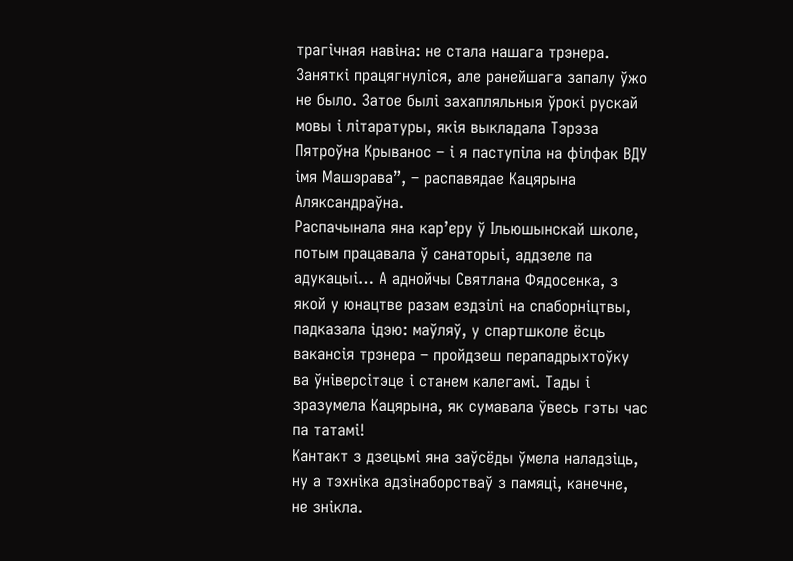трагічная навіна: не стала нашага трэнера. Заняткі працягнуліся, але ранейшага запалу ўжо не было. Затое былі захапляльныя ўрокі рускай мовы і літаратуры, якія выкладала Тэрэза Пятроўна Крыванос – і я паступіла на філфак ВДУ імя Машэрава”, – распавядае Кацярына Аляксандраўна.
Распачынала яна кар’еру ў Ільюшынскай школе, потым працавала ў санаторыі, аддзеле па адукацыі… А аднойчы Святлана Фядосенка, з якой у юнацтве разам ездзілі на спаборніцтвы, падказала ідэю: маўляў, у спартшколе ёсць вакансія трэнера – пройдзеш перападрыхтоўку ва ўніверсітэце і станем калегамі. Тады і зразумела Кацярына, як сумавала ўвесь гэты час па татамі!
Кантакт з дзецьмі яна заўсёды ўмела наладзіць, ну а тэхніка адзінаборстваў з памяці, канечне, не знікла.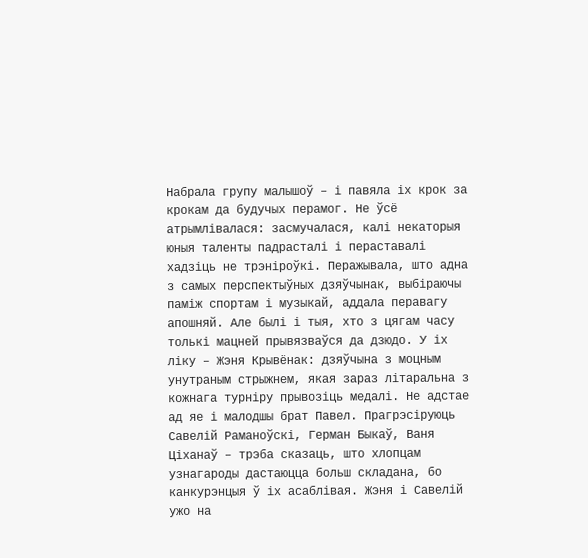Набрала групу малышоў – і павяла іх крок за крокам да будучых перамог. Не ўсё атрымлівалася: засмучалася, калі некаторыя юныя таленты падрасталі і пераставалі хадзіць не трэніроўкі. Перажывала, што адна з самых перспектыўных дзяўчынак, выбіраючы паміж спортам і музыкай, аддала перавагу апошняй. Але былі і тыя, хто з цягам часу толькі мацней прывязваўся да дзюдо. У іх ліку – Жэня Крывёнак: дзяўчына з моцным унутраным стрыжнем, якая зараз літаральна з кожнага турніру прывозіць медалі. Не адстае ад яе і малодшы брат Павел. Прагрэсіруюць Савелій Раманоўскі, Герман Быкаў, Ваня Ціханаў – трэба сказаць, што хлопцам узнагароды дастаюцца больш складана, бо канкурэнцыя ў іх асаблівая. Жэня і Савелій ужо на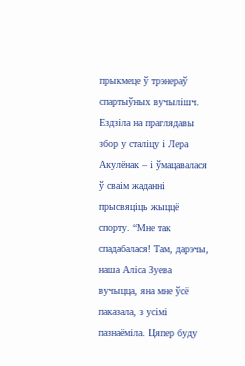прыкмеце ў трэнераў спартыўных вучылішч. Ездзіла на праглядавы збор у сталіцу і Лера Акулёнак – і ўмацавалася ў сваім жаданні прысвяціць жыццё спорту. “Мне так спадабалася! Там, дарэчы, наша Аліса Зуева вучыцца, яна мне ўсё паказала, з усімі пазнаёміла. Цяпер буду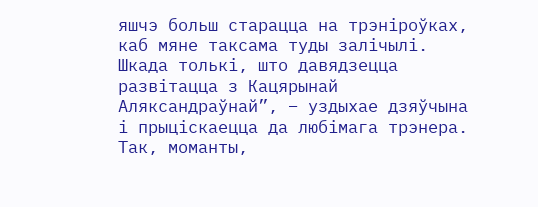яшчэ больш старацца на трэніроўках, каб мяне таксама туды залічылі. Шкада толькі, што давядзецца развітацца з Кацярынай Аляксандраўнай”, – уздыхае дзяўчына і прыціскаецца да любімага трэнера.
Так, моманты,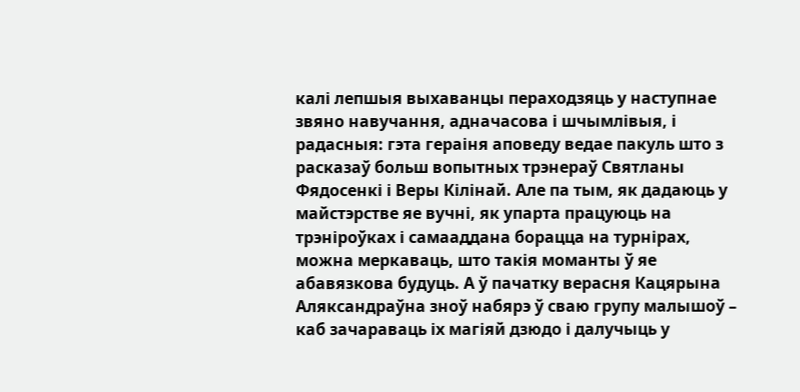калі лепшыя выхаванцы пераходзяць у наступнае звяно навучання, адначасова і шчымлівыя, і радасныя: гэта гераіня аповеду ведае пакуль што з расказаў больш вопытных трэнераў Святланы Фядосенкі і Веры Кілінай. Але па тым, як дадаюць у майстэрстве яе вучні, як упарта працуюць на трэніроўках і самааддана борацца на турнірах, можна меркаваць, што такія моманты ў яе абавязкова будуць. А ў пачатку верасня Кацярына Аляксандраўна зноў набярэ ў сваю групу малышоў – каб зачараваць іх магіяй дзюдо і далучыць у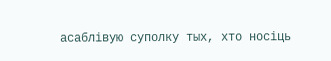асаблівую суполку тых, хто носіць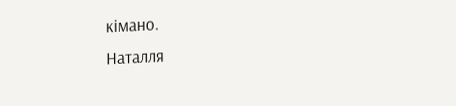кімано.
Наталля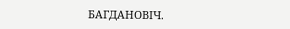БАГДАНОВІЧ.